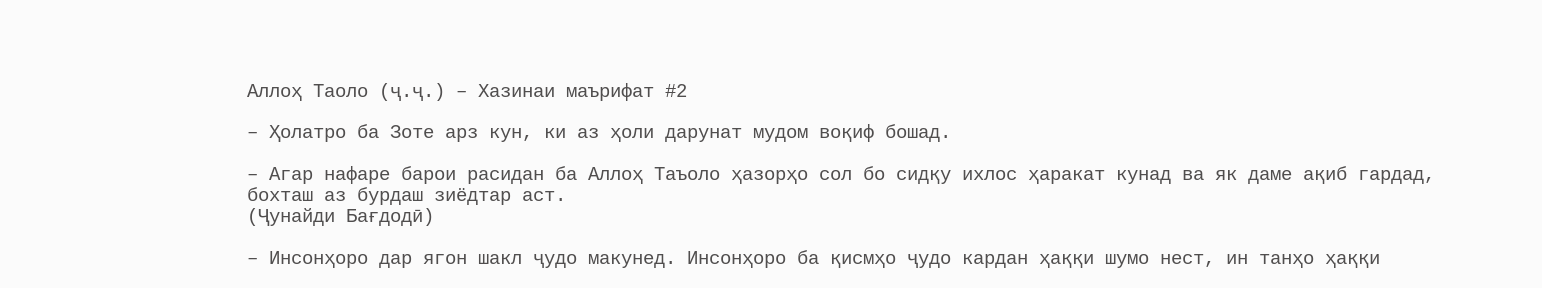Аллоҳ Таоло (ҷ.ҷ.) – Хазинаи маърифат #2

– Ҳолатро ба Зоте арз кун, ки аз ҳоли дарунат мудом воқиф бошад.

– Агар нафаре барои расидан ба Аллоҳ Таъоло ҳазорҳо сол бо сидқу ихлос ҳаракат кунад ва як даме ақиб гардад, бохташ аз бурдаш зиёдтар аст.
(Ҷунайди Бағдодӣ)

– Инсонҳоро дар ягон шакл ҷудо макунед. Инсонҳоро ба қисмҳо ҷудо кардан ҳаққи шумо нест, ин танҳо ҳаққи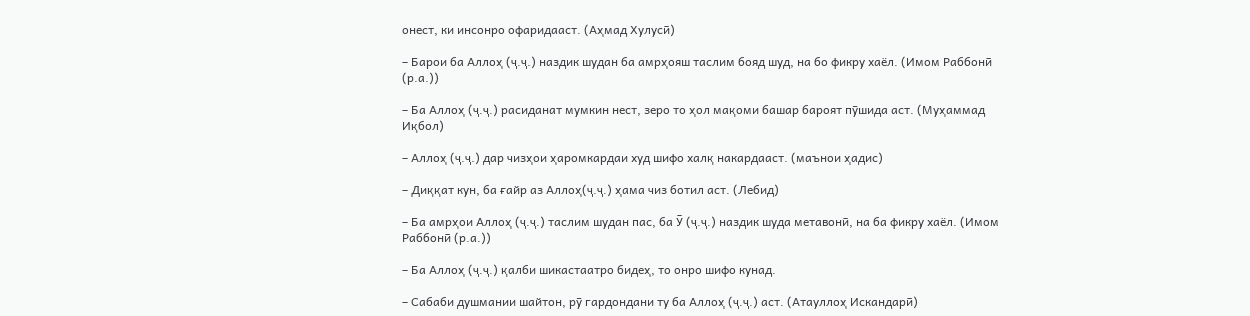онест, ки инсонро офаридааст. (Аҳмад Хулусӣ)

– Барои ба Аллоҳ (ҷ.ҷ.) наздик шудан ба амрҳояш таслим бояд шуд, на бо фикру хаёл. (Имом Раббонӣ (р.а.))

– Ба Аллоҳ (ҷ.ҷ.) расиданат мумкин нест, зеро то ҳол мақоми башар бароят пӯшида аст. (Муҳаммад Иқбол)

– Аллоҳ (ҷ.ҷ.) дар чизҳои ҳаромкардаи худ шифо халқ накардааст. (маънои ҳадис)

– Диққат кун, ба ғайр аз Аллоҳ(ҷ.ҷ.) ҳама чиз ботил аст. (Лебид)

– Ба амрҳои Аллоҳ (ҷ.ҷ.) таслим шудан пас, ба Ӯ (ҷ.ҷ.) наздик шуда метавонӣ, на ба фикру хаёл. (Имом Раббонӣ (р.а.))

– Ба Аллоҳ (ҷ.ҷ.) қалби шикастаатро бидеҳ, то онро шифо кунад.

– Сабаби душмании шайтон, рӯ гардондани ту ба Аллоҳ (ҷ.ҷ.) аст. (Атауллоҳ Искандарӣ)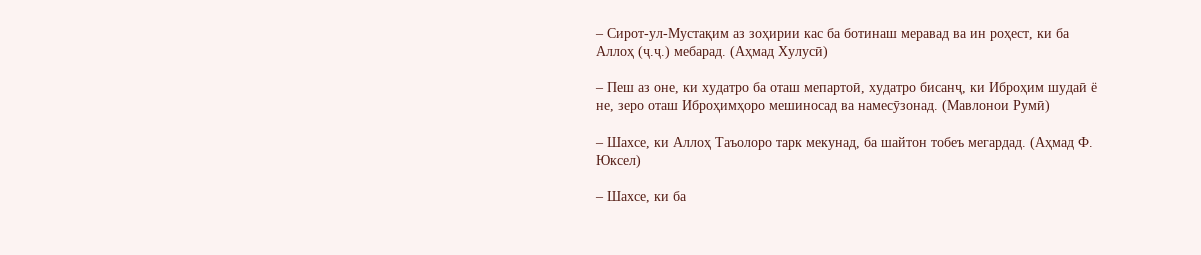– Сирот-ул-Мустақим аз зоҳирии кас ба ботинаш меравад ва ин роҳест, ки ба Аллоҳ (ҷ.ҷ.) мебарад. (Аҳмад Хулусӣ)

– Пеш аз оне, ки худатро ба оташ мепартоӣ, худатро бисанҷ, ки Иброҳим шудаӣ ё не, зеро оташ Иброҳимҳоро мешиносад ва намесӯзонад. (Мавлонои Румӣ)

– Шахсе, ки Аллоҳ Таъолоро тарк мекунад, ба шайтон тобеъ мегардад. (Аҳмад Ф. Юксел)

– Шахсе, ки ба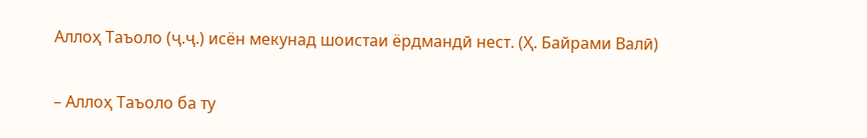Аллоҳ Таъоло (ҷ.ҷ.) исён мекунад шоистаи ёрдмандӣ нест. (Ҳ. Байрами Валӣ)

– Аллоҳ Таъоло ба ту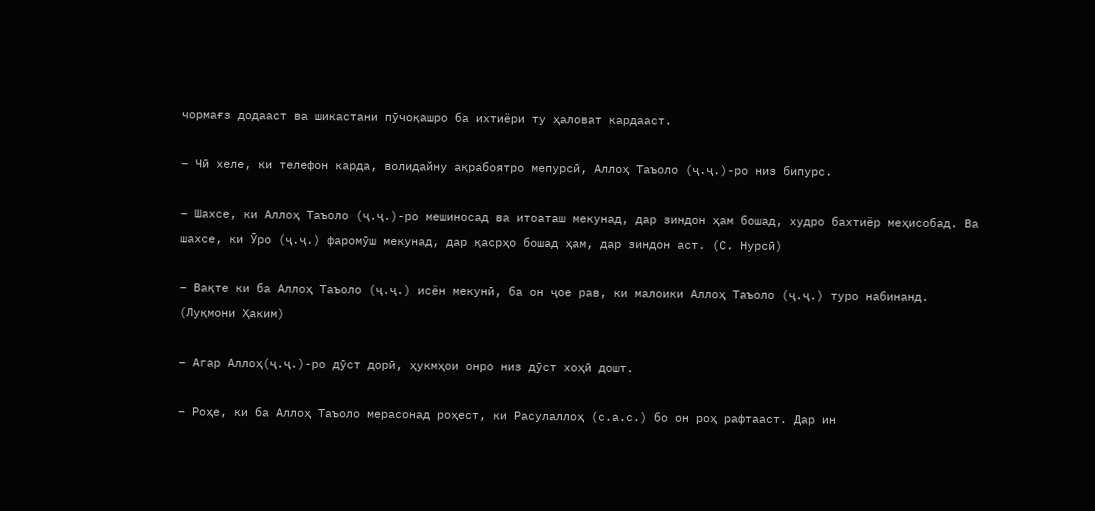чормағз додааст ва шикастани пӯчоқашро ба ихтиёри ту ҳаловат кардааст.

– Чӣ хеле, ки телефон карда, волидайну ақрабоятро мепурсӣ, Аллоҳ Таъоло (ҷ.ҷ.)-ро низ бипурс.

– Шахсе, ки Аллоҳ Таъоло (ҷ.ҷ.)-ро мешиносад ва итоаташ мекунад, дар зиндон ҳам бошад, худро бахтиёр меҳисобад. Ва шахсе, ки Ӯро (ҷ.ҷ.) фаромӯш мекунад, дар қасрҳо бошад ҳам, дар зиндон аст. (С. Нурсӣ)

– Вақте ки ба Аллоҳ Таъоло (ҷ.ҷ.) исён мекунӣ, ба он ҷое рав, ки малоики Аллоҳ Таъоло (ҷ.ҷ.) туро набинанд. (Луқмони Ҳаким)

– Агар Аллоҳ(ҷ.ҷ.)-ро дӯст дорӣ, ҳукмҳои онро низ дӯст хоҳӣ дошт.

– Роҳе, ки ба Аллоҳ Таъоло мерасонад роҳест, ки Расулаллоҳ (с.а.с.) бо он роҳ рафтааст. Дар ин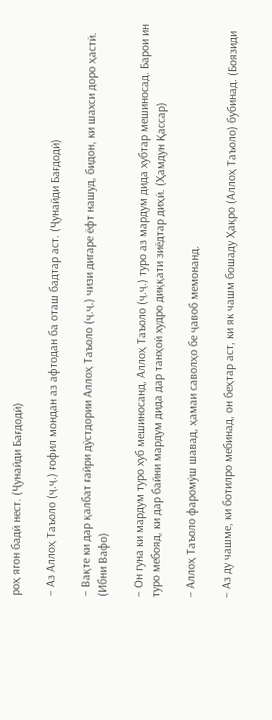роҳ ягон бадӣ нест. (Ҷунайди Бағдодӣ)

– Аз Аллоҳ Таъоло (ҷ.ҷ.) ғофил мондан аз афтодан ба оташ бадтар аст. (Ҷунайди Бағдодӣ)

– Вақте ки дар қалбат ғайри дӯстдории Аллоҳ Таъоло (ҷ.ҷ.) чизи дигаре ёфт нашуд, бидон, ки шахси доро ҳастӣ. (Ибни Вафо)

– Он гуна ки мардум туро хуб мешиносанд, Аллоҳ Таъоло (ҷ.ҷ.) туро аз мардум дида хубтар мешиносад. Барои ин туро мебояд, ки дар байни мардум дида дар танҳоӣ худро диққати зиёдтар диҳӣ. (Ҳамдун Қассар)

– Аллоҳ Таъоло фаромӯш шавад, ҳамаи саволҳо бе ҷавоб мемонанд.

– Аз ду чашме, ки ботилро мебинад, он беҳтар аст, ки як чашм бошаду Ҳақро (Аллоҳ Таъоло) бубинад. (Боязиди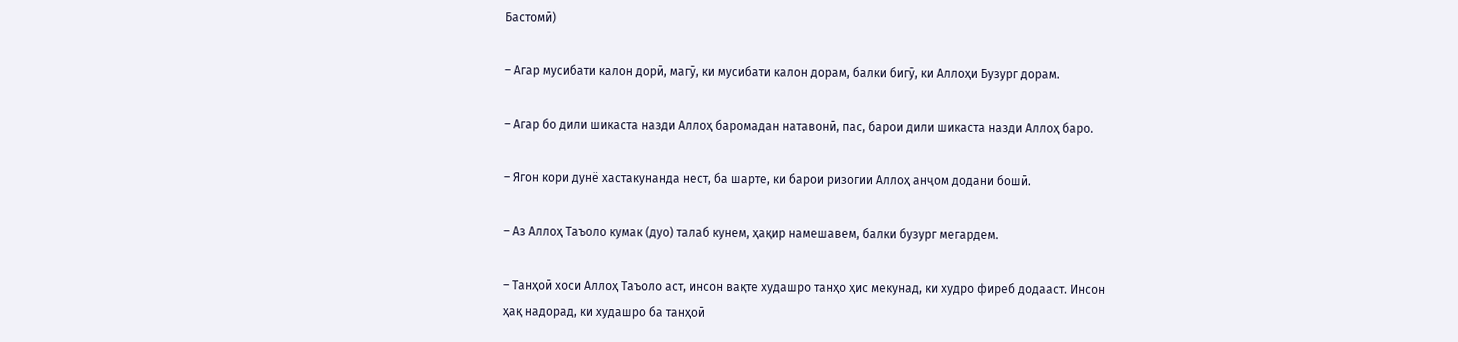Бастомӣ)

– Агар мусибати калон дорӣ, магӯ, ки мусибати калон дорам, балки бигӯ, ки Аллоҳи Бузург дорам.

– Агар бо дили шикаста назди Аллоҳ баромадан натавонӣ, пас, барои дили шикаста назди Аллоҳ баро.

– Ягон кори дунё хастакунанда нест, ба шарте, ки барои ризогии Аллоҳ анҷом додани бошӣ.

– Аз Аллоҳ Таъоло кумак (дуо) талаб кунем, ҳақир намешавем, балки бузург мегардем.

– Танҳоӣ хоси Аллоҳ Таъоло аст, инсон вақте худашро танҳо ҳис мекунад, ки худро фиреб додааст. Инсон ҳақ надорад, ки худашро ба танҳоӣ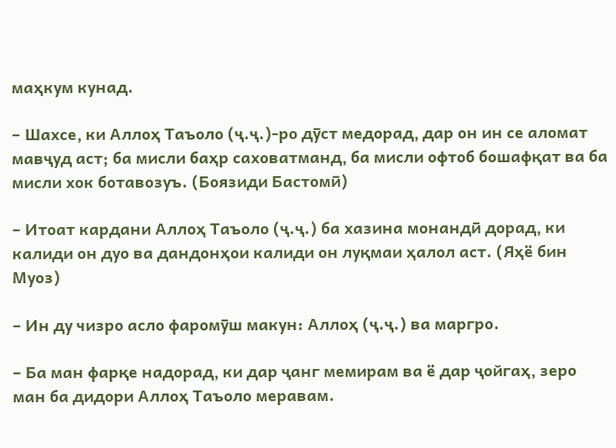маҳкум кунад.

– Шахсе, ки Аллоҳ Таъоло (ҷ.ҷ.)-ро дӯст медорад, дар он ин се аломат мавҷуд аст; ба мисли баҳр саховатманд, ба мисли офтоб бошафқат ва ба мисли хок ботавозуъ. (Боязиди Бастомӣ)

– Итоат кардани Аллоҳ Таъоло (ҷ.ҷ.) ба хазина монандӣ дорад, ки калиди он дуо ва дандонҳои калиди он луқмаи ҳалол аст. (Яҳё бин Муоз)

– Ин ду чизро асло фаромӯш макун: Аллоҳ (ҷ.ҷ.) ва маргро.

– Ба ман фарқе надорад, ки дар ҷанг мемирам ва ё дар ҷойгаҳ, зеро ман ба дидори Аллоҳ Таъоло меравам.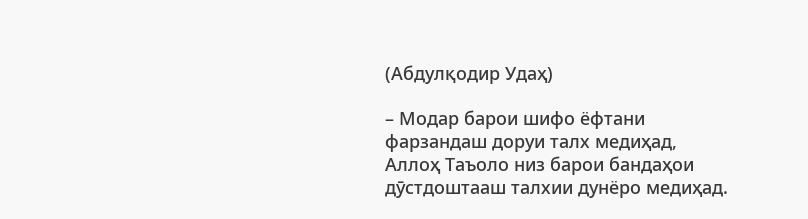(Абдулқодир Удаҳ)

– Модар барои шифо ёфтани фарзандаш доруи талх медиҳад, Аллоҳ Таъоло низ барои бандаҳои дӯстдоштааш талхии дунёро медиҳад.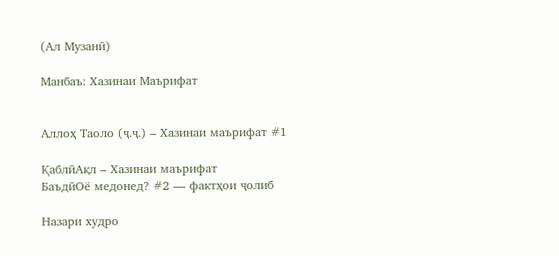(Ал Музанӣ)

Манбаъ: Хазинаи Маърифат


Аллоҳ Таоло (ҷ.ҷ.) – Хазинаи маърифат #1

ҚаблӣАқл – Хазинаи маърифат
БаъдӣОё медонед? #2 — фактҳои ҷолиб

Назари худро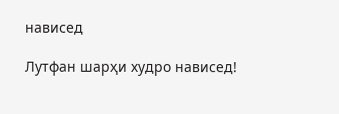нависед

Лутфан шарҳи худро нависед!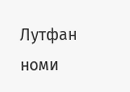Лутфан номи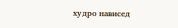худро нависед